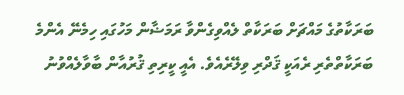ބަރަކާތުގެ މައްޗަށް ބަރަކާތް ލެއްވިގެންވާ ރަމަޟާން މަހުގައި ހިމެނޭ އެންމެ ބަރަކާތްތެރި ރެއަކީ ޤަދްރި ވިލޭރެއެވެ. އެއީ ކީރިތި ޤުރުއާން ބާވާލެއްވުނު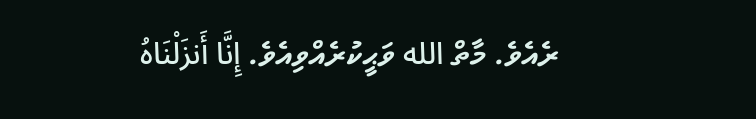ރެއެވެ. މާތް الله ވަޙީކުރެއްވިއެވެ. إِنَّا أَنزَلْنَاهُ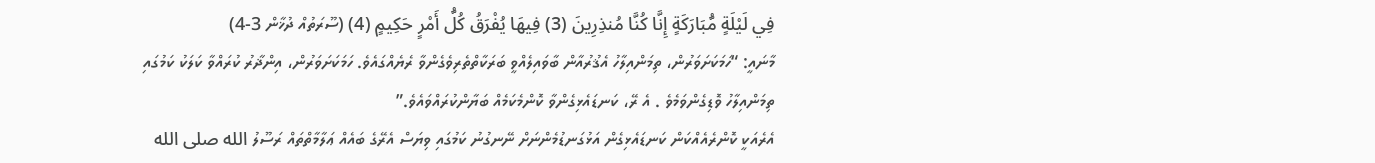فِي لَيْلَةٍ مُّبَارَكَةٍ إِنَّا كُنَّا مُنذِرِينَ (3) فِيهَا يُفْرَقُ كُلُّ أَمْرٍ حَكِيمٍ (4) (ސޫރަތުއް ދުޚާން 3-4)
މާނައީ: “ހަމަކަށަވަރުން، ތިމަންއިލާހު އެޤުރުއާން ބާވައިލެއްވީ ބަރަކާތްތެރިވެގެންވާ ރެޔެއްގައެވެ. ހަމަކަށަވަރުން، އިންޛާރު ކުރައްވާ ކަލަކު ކަމުގައި ތިމަންއިލާހު ވޮޑިގެންވަމެވެ . އެ ރޭ، ކަނޑައެޅިގެންވާ ކޮންމެކަމެއް ބަޔާންކުރައްވައެވެ.”
އެރެއަކީ ކޮންރެއެއްކަން ކަނޑައެޅިގެން އަޅުގަނޑުމެންނަށް ނޭނގުނު ކަމުގައި ވިޔަސް އެރޭގެ ބައެއް ޢަލާމާތްތައް ރަސޫލު الله صلى الله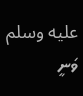عليه وسلم ވަނީ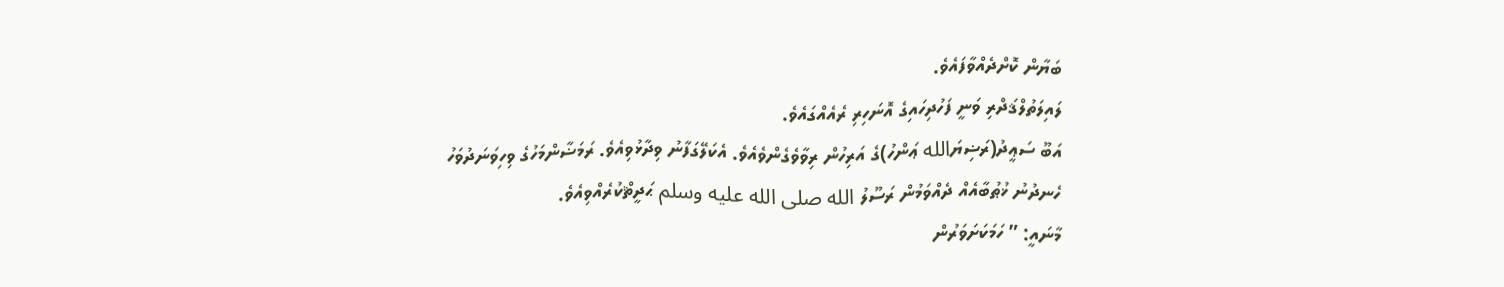ބަޔާން ކޮށްދެއްވާފައެވެ.
ލައިލަތުލްޤަދްރި ވަނީ ފަހުދިހައިގެ އޮނަހިރި ރެއެއްގައެވެ.
އަބޫ ސަޢީދު(ރަޟިޔަالله ޢަންހު)ގެ އަރިހުން ރިވާވެގެންވެއެވެ. އެކަލޭގަފާނު ވިދާޅުވިއެވެ. ރަމަޟާންމަހުގެ ވިހިވަނަދުވަހު ހެނދުނު ޚުޠުބާއެއް ދެއްވަމުން ރަސޫލު الله صلى الله عليه وسلم ޙަދީޘްކުރެއްވިއެވެ.
މާނައީ: ” ހަމަކަށަވަރުން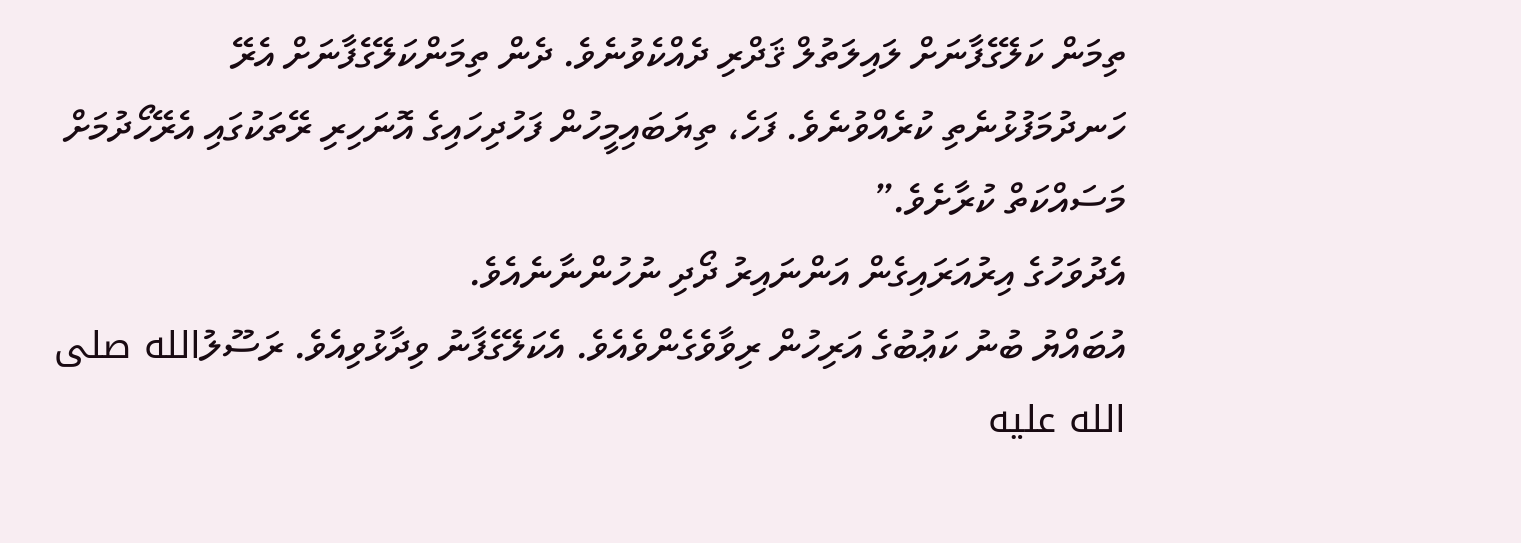ތިމަން ކަލޭގެފާނަށް ލައިލަތުލް ޤަދްރި ދެއްކެވުނެވެ. ދެން ތިމަންކަލޭގެފާނަށް އެރޭ ހަނދުމަފުޅުނެތި ކުރެއްވުނެވެ. ފަހެ، ތިޔަބައިމީހުން ފަހުދިހައިގެ އޮނަހިރި ރޭތަކުގައި އެރޭހޯދުމަށް މަސައްކަތް ކުރާށެވެ.”
އެދުވަހުގެ އިރުއަރައިގެން އަންނައިރު ދޯދި ނުހުންނާނެއެވެ.
އުބައްޔު ބުނު ކަޢުބުގެ އަރިހުން ރިވާވެގެންވެއެވެ. އެކަލޭގެފާނު ވިދާޅުވިއެވެ. ރަސޫލުالله صلى الله عليه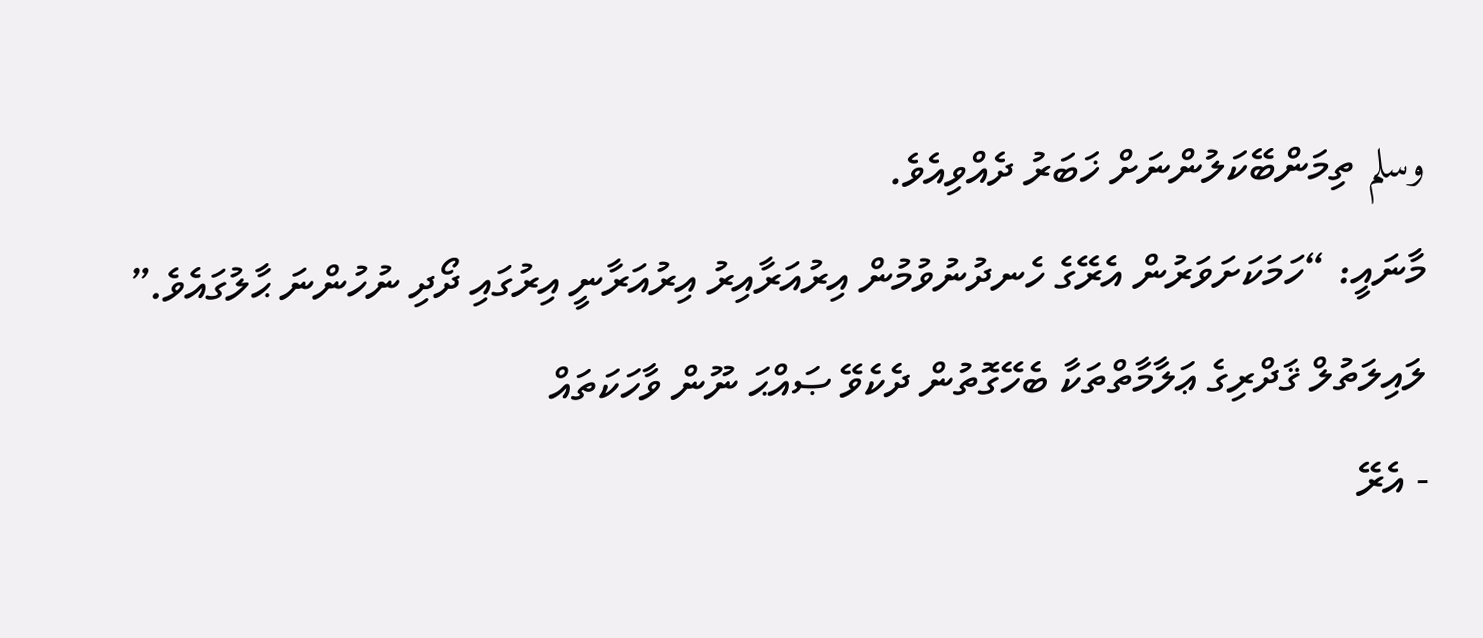وسلم ތިމަންބޭކަލުންނަށް ޚަބަރު ދެއްވިއެވެ.
މާނައީ: “ހަމަކަށަވަރުން އެރޭގެ ހެނދުނުވުމުން އިރުއަރާއިރު އިރުއަރާނީ އިރުގައި ދޯދި ނުހުންނަ ޙާލުގައެވެ.”
ލައިލަތުލް ޤަދްރިގެ ޢަލާމާތްތަކާ ބެހޭގޮތުން ދެކެވޭ ޞައްޙަ ނޫން ވާހަކަތައް
- އެރޭ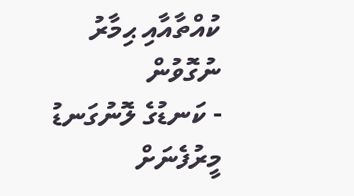ކުއްތާއާއި ޙިމާރު ނުގޮވުން
- ކަނޑުގެ ލޮނުގަނޑު މީރުފެނަށް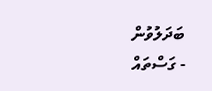ބަދަލުވުން
- ގަސްތައް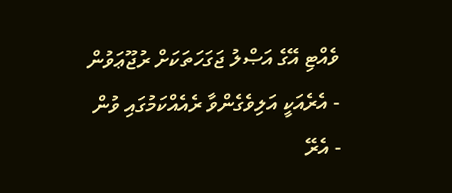ވެއްޓި އޭގެ އަޞްލު ޖަގަހަތަކަށް ރުޖޫޢަވުން
- އެރެއަކީ އަލިވެގެންވާ ރެއެއްކަމުގައި ވުން
- އެރޭ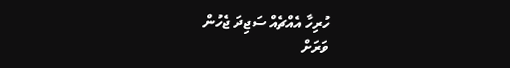ހުރިހާ އެއްޗެއް ސަޖިދަ ޖެހުން
ވަރަށް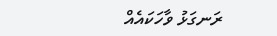ރަނގަޅު ވާހަކައެއް